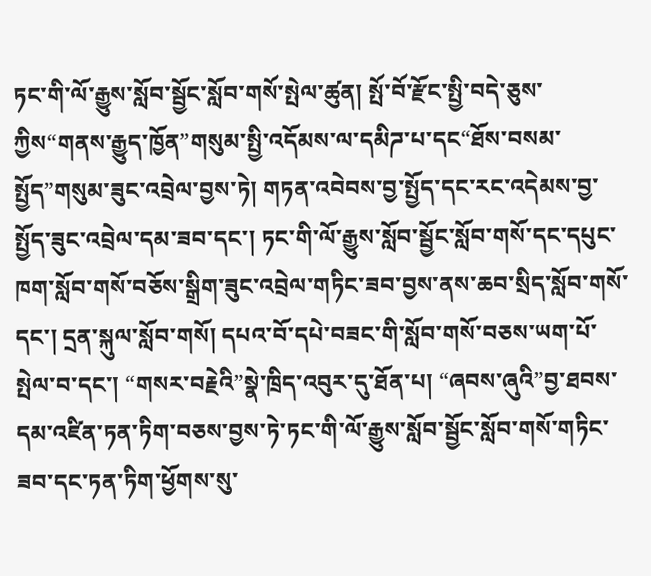ཏང་གི་ལོ་རྒྱུས་སློབ་སྦྱོང་སློབ་གསོ་སྤེལ་ཚུན། སྤོ་བོ་རྫོང་སྤྱི་བདེ་ཅུས་ཀྱིས“གནས་རྒྱུད་ཁྱོན”གསུམ་སྤྱི་འདོམས་ལ་དམིཌ་པ་དང“ཐོས་བསམ་སྤྱོད”གསུམ་ཟུང་འབྲེལ་བྱས་ཏེ། གཏན་འབེབས་བྱ་སྤྱོད་དང་རང་འདེམས་བྱ་སྤྱོད་ཟུང་འབྲེལ་དམ་ཟབ་དང་། ཏང་གི་ལོ་རྒྱུས་སློབ་སྦྱོང་སློབ་གསོ་དང་དཔུང་ཁག་སློབ་གསོ་བཅོས་སྒྲིག་ཟུང་འབྲེལ་གཏིང་ཟབ་བྱས་ནས་ཆབ་སྲིད་སློབ་གསོ་དང་། དྲན་སྐུལ་སློབ་གསོ། དཔའ་བོ་དཔེ་བཟང་གི་སློབ་གསོ་བཅས་ཡག་པོ་སྤེལ་བ་དང་། “གསར་བརྗེའི”སྣེ་ཁྲིད་འབུར་དུ་ཐོན་པ། “ཞབས་ཞུའི”བྱ་ཐབས་དམ་འཛིན་ཏན་ཏིག་བཅས་བྱས་ཏེ་ཏང་གི་ལོ་རྒྱུས་སློབ་སྦྱོང་སློབ་གསོ་གཏིང་ཟབ་དང་ཏན་ཏིག་ཕྱོགས་སུ་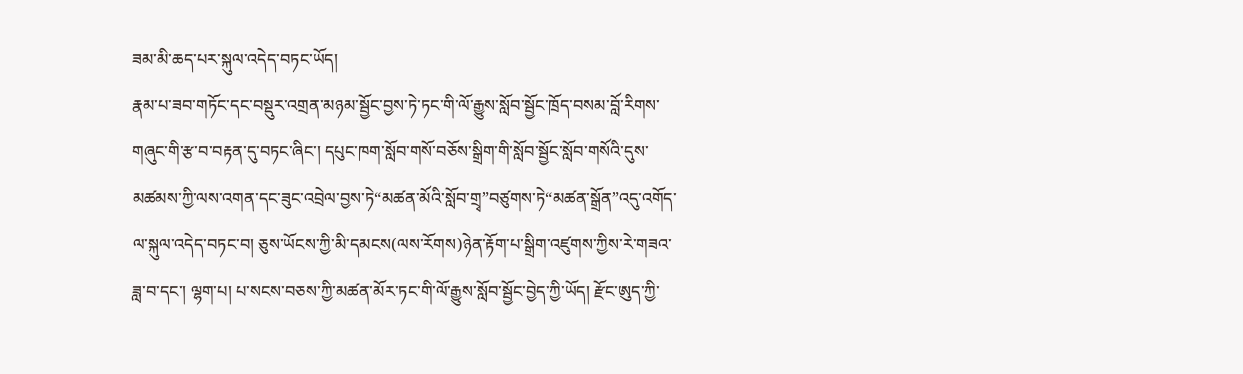ཟམ་མི་ཆད་པར་སྐུལ་འདེད་བཏང་ཡོད།
རྣམ་པ་ཟབ་གཏོང་དང་བསྡུར་འགྲན་མཉམ་སྦྱོང་བྱས་ཏེ་ཏང་གི་ལོ་རྒྱུས་སློབ་སྦྱོང་ཁྲོད་བསམ་བློ་རིགས་གཞུང་གི་རྩ་བ་བརྟན་དུ་བཏང་ཞིང་། དཔུང་ཁག་སློབ་གསོ་བཅོས་སྒྲིག་གི་སློབ་སྦྱོང་སློབ་གསོའི་དུས་མཚམས་ཀྱི་ལས་འགན་དང་ཟུང་འབྲེལ་བྱས་ཏེ“མཚན་མོའི་སློབ་གྲྭ”བཙུགས་ཏེ“མཚན་སྒྲོན”འདུ་འགོད་ལ་སྐུལ་འདེད་བཏང་བ། ཅུས་ཡོངས་ཀྱི་མི་དམངས(ལས་རོགས)ཉེན་རྟོག་པ་སྒྲིག་འཛུགས་ཀྱིས་རེ་གཟའ་ཟླ་བ་དང་། ལྷག་པ། པ་སངས་བཅས་ཀྱི་མཚན་མོར་ཏང་གི་ལོ་རྒྱུས་སློབ་སྦྱོང་བྱེད་ཀྱི་ཡོད། རྫོང་ཨུད་ཀྱི་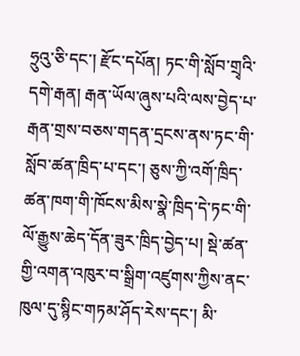ཧྲུའུ་ཅི་དང་། རྫོང་དཔོན། ཏང་གི་སློབ་གྲྭའི་དགེ་རྒན། རྒན་ཡོལ་ཞུས་པའི་ལས་བྱེད་པ་རྒན་གྲས་བཅས་གདན་དྲངས་ནས་ཏང་གི་སློབ་ཚན་ཁྲིད་པ་དང་། ཅུས་ཀྱི་འགོ་ཁྲིད་ཚན་ཁག་གི་ཁོངས་མིས་སྣེ་ཁྲིད་དེ་ཏང་གི་ལོ་རྒྱུས་ཆེད་དོན་ཟུར་ཁྲིད་བྱེད་པ། སྡེ་ཚན་གྱི་འགན་འཁུར་བ་སྒྲིག་འཛུགས་ཀྱིས་ནང་ཁུལ་དུ་སྙིང་གཏམ་ཤོད་རེས་དང་། མི་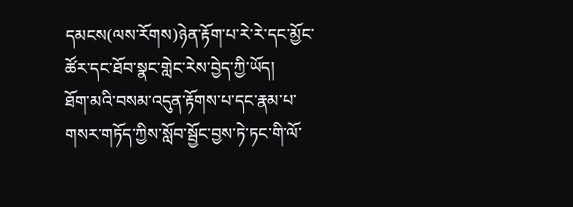དམངས(ལས་རོགས)ཉེན་རྟོག་པ་རེ་རེ་དང་མྱོང་ཚོར་དང་ཐོབ་སྣང་གླེང་རེས་བྱེད་ཀྱི་ཡོད།
ཐོག་མའི་བསམ་འདུན་རྟོགས་པ་དང་རྣམ་པ་གསར་གཏོད་ཀྱིས་སློབ་སྦྱོང་བྱས་ཏེ་ཏང་གི་ལོ་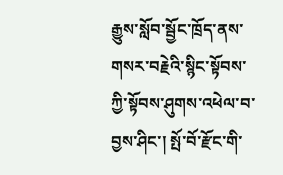རྒྱུས་སློབ་སྦྱོང་ཁྲོད་ནས་གསར་བརྗེའི་སྙིང་སྟོབས་ཀྱི་སྟོབས་ཤུགས་འཕེལ་བ་བྱས་ཤིང་། སྤོ་བོ་རྫོང་གི་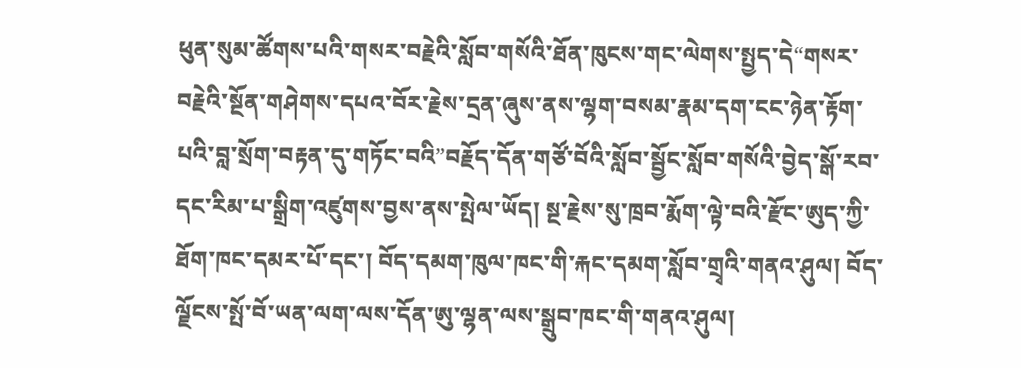ཕུན་སུམ་ཚོགས་པའི་གསར་བརྗེའི་སློབ་གསོའི་ཐོན་ཁུངས་གང་ལེགས་སྤྱད་དེ“གསར་བརྗེའི་སྔོན་གཤེགས་དཔའ་བོར་རྗེས་དྲན་ཞུས་ནས་ལྷག་བསམ་རྣམ་དག་ངང་ཉེན་རྟོག་པའི་བླ་སྲོག་བརྟན་དུ་གཏོང་བའི”བརྗོད་དོན་གཙོ་བོའི་སློབ་སྦྱོང་སློབ་གསོའི་བྱེད་སྒོ་རབ་དང་རིམ་པ་སྒྲིག་འཛུགས་བྱས་ནས་སྤེལ་ཡོད། སྔ་རྗེས་སུ་ཁྲབ་རྨོག་ལྟེ་བའི་རྫོང་ཨུད་ཀྱི་ཐོག་ཁང་དམར་པོ་དང་། བོད་དམག་ཁུལ་ཁང་གི་རྐང་དམག་སློབ་གྲྭའི་གནའ་ཤུལ། བོད་ལྗོངས་སྤོ་བོ་ཡན་ལག་ལས་དོན་ཨུ་ལྷན་ལས་སྒྲུབ་ཁང་གི་གནའ་ཤུལ།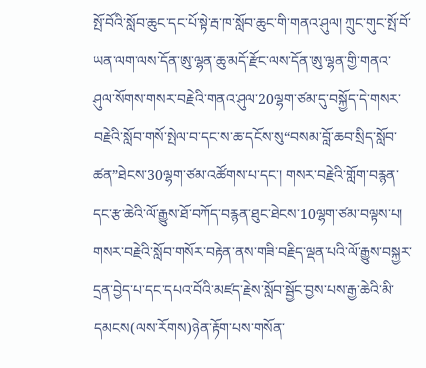སྤོ་བོའི་སློབ་ཆུང་དང་པོ་སྟེ་རྦ་ཁ་སློབ་ཆུང་གི་གནའ་ཤུལ། ཀྲུང་གུང་སྤོ་བོ་ཡན་ལག་ལས་དོན་ཨུ་ལྷན་ཆུ་མདོ་རྫོང་ལས་དོན་ཨུ་ལྷན་གྱི་གནའ་ཤུལ་སོགས་གསར་བརྗེའི་གནའ་ཤུལ་20ལྷག་ཙམ་དུ་བསྐྱོད་དེ་གསར་བརྗེའི་སློབ་གསོ་སྤེལ་བ་དང་ས་ཆ་དངོས་སུ“བསམ་བློ་ཆབ་སྲིད་སློབ་ཚན”ཐེངས་30ལྷག་ཙམ་འཚོགས་པ་དང་། གསར་བརྗེའི་གློག་བརྙན་དང་རྩ་ཆེའི་ལོ་རྒྱུས་ཐོ་བཀོད་བརྙན་ཐུང་ཐེངས་10ལྷག་ཙམ་བལྟས་པ། གསར་བརྗེའི་སློབ་གསོར་བརྟེན་ནས་གཟི་བརྗིད་ལྡན་པའི་ལོ་རྒྱུས་བསྐྱར་དྲན་བྱེད་པ་དང་དཔའ་བོའི་མཛད་རྗེས་སློབ་སྦྱོང་བྱས་པས་རྒྱ་ཆེའི་མི་དམངས(ལས་རོགས)ཉེན་རྟོག་པས་གསོན་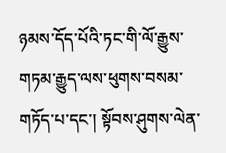ཉམས་དོད་པོའི་ཏང་གི་ལོ་རྒྱུས་གཏམ་རྒྱུད་ལས་ཕུགས་བསམ་གཏོད་པ་དང་། སྟོབས་ཤུགས་ལེན་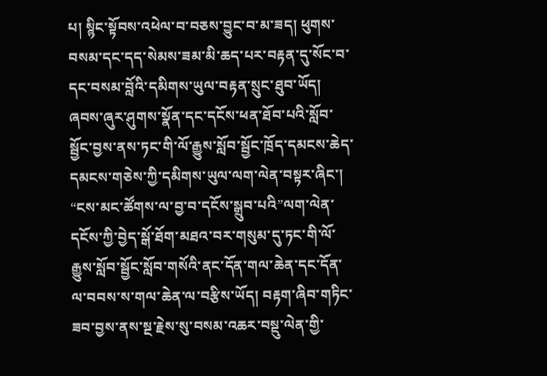པ། སྙིང་སྟོབས་འཕེལ་བ་བཅས་བྱུང་བ་མ་ཟད། ཕུགས་བསམ་དང་དད་སེམས་ཟམ་མི་ཆད་པར་བརྟན་དུ་སོང་བ་དང་བསམ་བློའི་དམིགས་ཡུལ་བརྟན་སྲུང་ཐུབ་ཡོད།
ཞབས་ཞུར་ཤུགས་སྣོན་དང་དངོས་ཕན་ཐོབ་པའི་སློབ་སྦྱོང་བྱས་ནས་ཏང་གི་ལོ་རྒྱུས་སློབ་སྦྱོང་ཁྲོད་དམངས་ཆེད་དམངས་གཅེས་ཀྱི་དམིགས་ཡུལ་ལག་ལེན་བསྟར་ཞིང་། “ངས་མང་ཚོགས་ལ་བྱ་བ་དངོས་སྒྲུབ་པའི”ལག་ལེན་དངོས་ཀྱི་བྱེད་སྒོ་ཐོག་མཐའ་བར་གསུམ་དུ་ཏང་གི་ལོ་རྒྱུས་སློབ་སྦྱོང་སློབ་གསོའི་ནང་དོན་གལ་ཆེན་དང་དོན་ལ་བབས་ས་གལ་ཆེན་ལ་བརྩིས་ཡོད། བརྟག་ཞིབ་གཏིང་ཟབ་བྱས་ནས་སྔ་རྗེས་སུ་བསམ་འཆར་བསྡུ་ལེན་གྱི་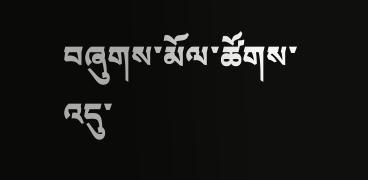བཞུགས་མོལ་ཚོགས་འདུ་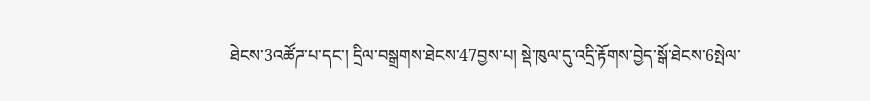ཐེངས་3འཚོཌ་པ་དང་། དྲིལ་བསྒྲགས་ཐེངས་47བྱས་པ། སྡེ་ཁུལ་དུ་འདྲི་རྟོགས་བྱེད་སྒོ་ཐེངས་6སྤེལ་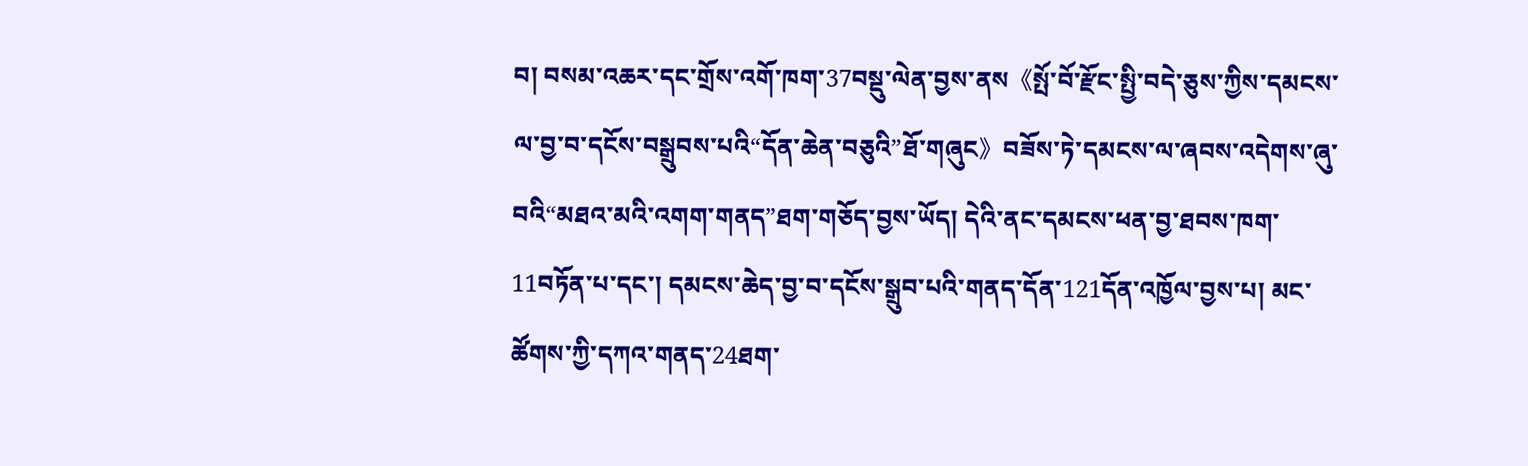བ། བསམ་འཆར་དང་གྲོས་འགོ་ཁག་37བསྡུ་ལེན་བྱས་ནས《སྤོ་བོ་རྫོང་སྤྱི་བདེ་ཅུས་ཀྱིས་དམངས་ལ་བྱ་བ་དངོས་བསྒྲུབས་པའི“དོན་ཆེན་བཅུའི”ཐོ་གཞུང》བཟོས་ཏེ་དམངས་ལ་ཞབས་འདེགས་ཞུ་བའི“མཐའ་མའི་འགག་གནད”ཐག་གཅོད་བྱས་ཡོད། དེའི་ནང་དམངས་ཕན་བྱ་ཐབས་ཁག་11བཏོན་པ་དང་། དམངས་ཆེད་བྱ་བ་དངོས་སྒྲུབ་པའི་གནད་དོན་121དོན་འཁྱོལ་བྱས་པ། མང་ཚོགས་ཀྱི་དཀའ་གནད་24ཐག་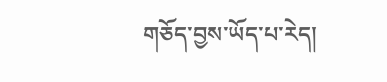གཅོད་བྱས་ཡོད་པ་རེད།